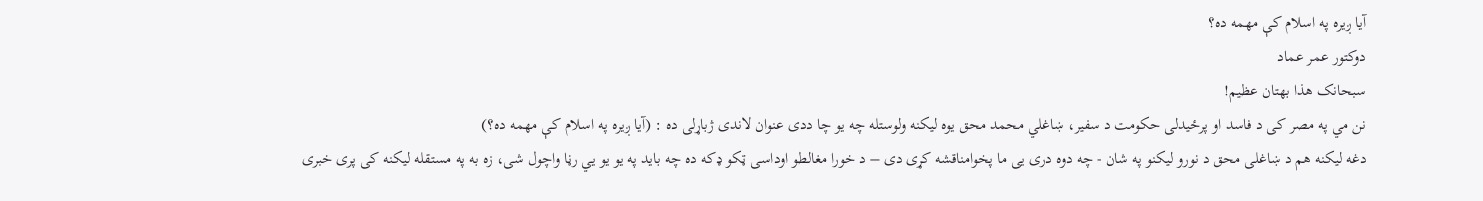آيا ږیره په اسلام کې مهمه ده؟
دوکتور عمر عماد
سبحانک هذا بهتان عظیم!
نن مي په مصر کی د فاسد او پرځیدلی حکومت د سفیر، ښاغلي محمد محق یوه لیکنه ولوستله چه یو چا ددی عنوان لاندی ژباړلی ده : (آيا ږیره په اسلام کې مهمه ده؟)
دغه لیکنه هم د ښاغلی محق د نورو لیکنو په شان - چه دوه دری یی ما پخوامناقشه کړی دی – د خورا مغالطو اوداسی ټکو ډکه ده چه باید په یو یو يي رڼا واچول شی، زه به په مستقله لیکنه کی پری خبری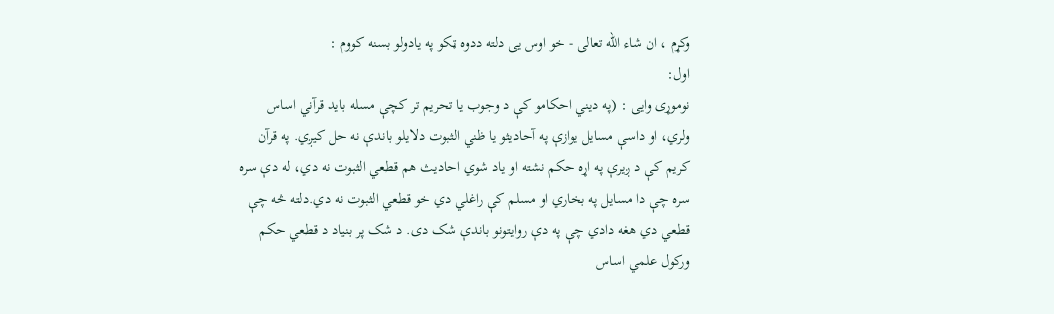وکړم ، ان شاء الله تعالی - خو اوس یی دلته ددوه ټکو په یادولو بسنه کووم :
اول:
نوموړی وایی : (په ديني احکامو کې د وجوب يا تحریم تر کچې مسله باید قرآني اساس ولري، او داسې مسايل يوازې په آحاديثو يا ظني الثبوت دلایلو باندې نه حل کيږي. په قرآن کريم کې د ږیرې په اړه حکم نشته او ياد شوي احاديث هم قطعي الثبوت نه دي، له دې سره سره چې دا مسايل په بخاري او مسلم کې راغلي دي خو قطعي الثبوت نه دي.دلته څه چې قطعي دي هغه دادي چې په دې روايتونو باندې شک دی. د شک پر بنیاد د قطعي حکم ورکول علمي اساس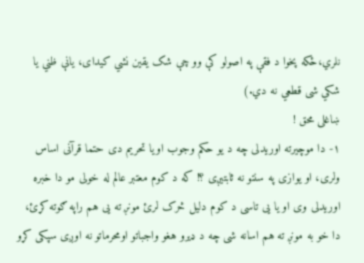نلري،ځکه پخوا د فقې په اصولو کې وو چې شک يقين نشي کیدای، يانې ظني یا شکي شی قطعي نه دي.)
ښاغلی محق !
۱- دا موچیرته اوریدلی چه د یو حکم وجوب اویا تحریم دی حتما قرآنی اساس ولری، او یوازی په سنتو نه ثابتیږی ؟! که د کوم معتبر عالم له خولی مو دا خبره اوریدلی وی او یا یی تاسی د کوم دلیل څرک لرئ مونږ ته یی هم راپه ګوته کړئ، دا خو به مونږ ته هم اسانه شی چه د ډیرو هغو واجباتو اومحرماتو نه اوږی سپکی کړو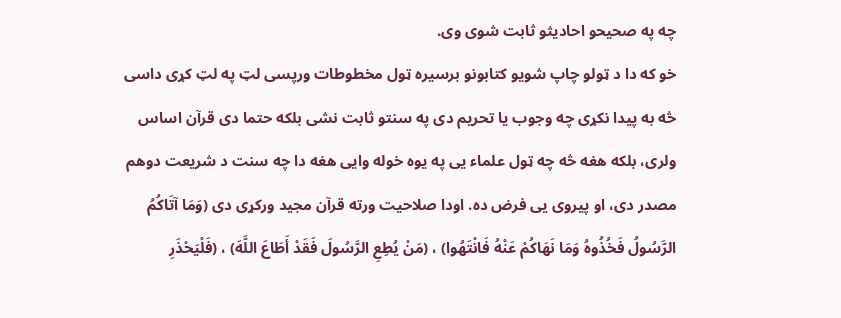چه په صحیحو احادیثو ثابت شوی وی.
خو که دا د ټولو چاپ شویو کتابونو برسیره ټول مخطوطات ورپسی لټ په لټ کړی داسی څه به پیدا نکړی چه وجوب یا تحریم دی په سنتو ثابت نشی بلکه حتما دی قرآن اساس ولری، بلکه هغه څه چه ټول علماء یی په یوه خوله وایی هغه دا چه سنت د شریعت دوهم مصدر دی، او پیروی یی فرض ده. اودا صلاحیت ورته قرآن مجید ورکړی دی (وَمَا آتَاكُمُ الرَّسُولُ فَخُذُوهُ وَمَا نَهَاكُمْ عَنْهُ فَانْتَهُوا) ، (مَنْ يُطِعِ الرَّسُولَ فَقَدْ أَطَاعَ اللَّهَ) ، (فَلْيَحْذَرِ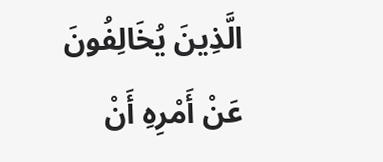الَّذِينَ يُخَالِفُونَ عَنْ أَمْرِهِ أَنْ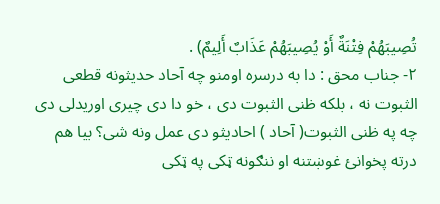تُصِيبَهُمْ فِتْنَةٌ أَوْ يُصِيبَهُمْ عَذَابٌ أَلِيمٌ) .
۲- جناب محق : دا به درسره اومنو چه آحاد حدیثونه قطعی الثبوت نه ، بلکه ظنی الثبوت دی ، خو دا دی چیری اوریدلی دی چه په ظنی الثبوت( آحاد ) احادیثو دی عمل ونه شی؟ بیا هم درته پخوانئ غوښتنه او ننګونه ټکی په ټکی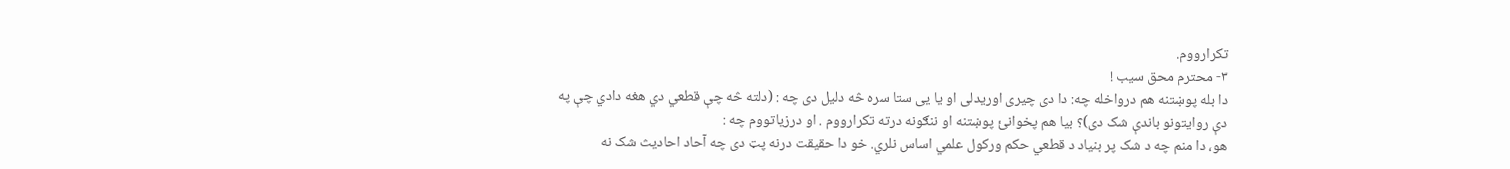تکرارووم.
۳- محترم محق سیب !
دا بله پوښتنه هم درواخله چه: دا دی چیری اوریدلی او یا یی ستا سره څه دلیل دی چه : (دلته څه چې قطعي دي هغه دادي چې په دې روايتونو باندې شک دی)؟ بیا هم پخوانئ پوښتنه او ننګونه درته تکرارووم . او درزیاتووم چه :
هو، دا منم چه د شک پر بنیاد د قطعي حکم ورکول علمي اساس نلري. خو دا حقیقت درنه پټ دی چه آحاد احادیث شک نه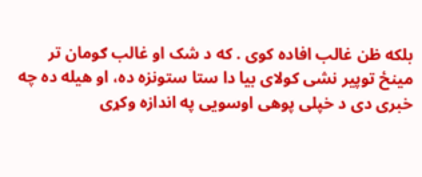بلکه ظن غالب افاده کوی . که د شک او غالب ګومان تر مینځ توپیر نشی کولای بیا دا ستا ستونزه ده، او هیله ده چه خبری دی د خپلی پوهی اوسویی په اندازه وکړی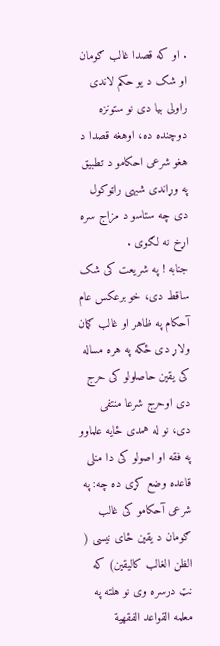. او که قصدا غالب ګومان او شک د یو حکم لاندی راولی بیا دی نو ستونزه دوچنده ده، اوهغه قصدا د هغو شرعی احکامو د تطبیق په وړاندی شبهی راټوکول دی چه ستاسو د مزاج سره اړخ نه لګوی .
جنابه ! په شریعت کی شک ساقط دی، خو برعکس عام آحکام په ظاهر او غالب ګمان ولاړ دی ځکه په هره مساله کی یقین حاصلولو کی حرج دی اوحرج شرعا منتفی دی، نو له همدی ځایه علماوو په فقه او اصولو کی دا منلی قاعده وضع کړی ده چه: په شرعی آحکامو کی غالب ګومان د یقین ځای نیسی ( الظن الغالب کالیقین) که نټ درسره وی نو هلته په معلمه القواعد الفقهیة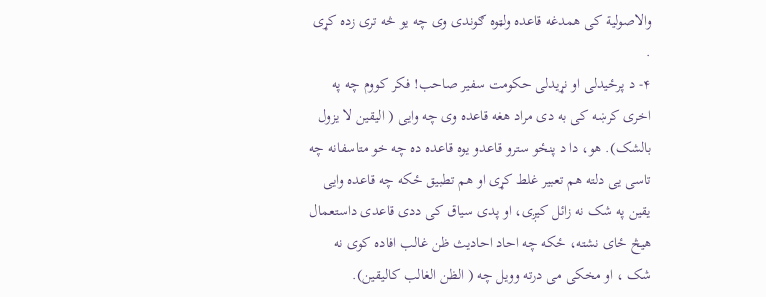والاصولیة کی همدغه قاعده ولټوه ګوندی وی چه یو څه تری زده کړی .
۴- د پرځیدلی او نړیدلی حکومت سفیر صاحب! فکر کووم چه په اخری کرښه کی به دی مراد هغه قاعده وی چه وایی ( الیقین لا یزول بالشک). هو، دا د پنځو سترو قاعدو یوه قاعده ده چه خو متاسفانه چه تاسی یی دلته هم تعبیر غلط کړی او هم تطبیق ځکه چه قاعده وایی یقین په شک نه زائل کیږی، او پدی سیاق کی ددی قاعدی داستعمال هیڅ ځای نشته، ځکه چه احاد احادیث ظن غالب افاده کوی نه شک ، او مخکی می درته وویل چه ( الظن الغالب کالیقین).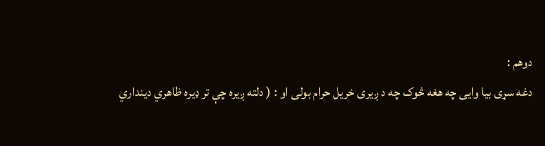دوهم :
دغه سړی بیا وایی چه هغه څوک چه د ږیری خریل حرام بولی او : ( دلته ږيره چې تر ډيره ظاهري دينداري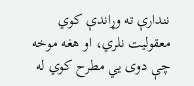نندارې ته وړاندې کوي معقوليت نلري، او هغه موخه چې دوی يي مطرح کوي له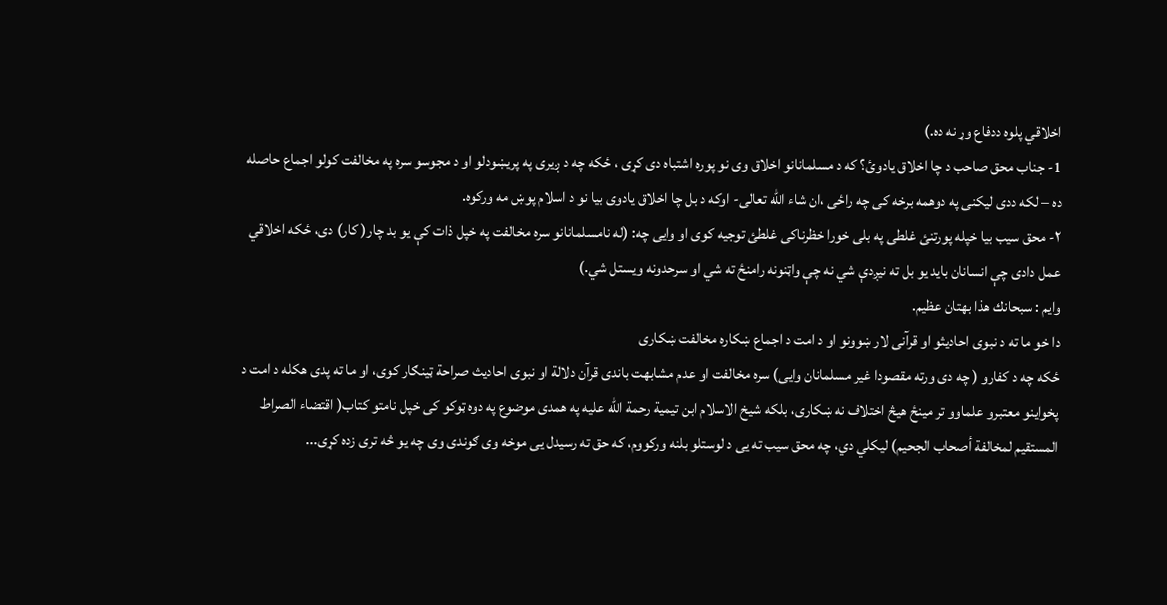اخلاقي پلوه ددفاع وړ نه ده.)
1- جناب محق صاحب د چا اخلاق يادوئ؟ که د مسلمانانو اخلاق وی نو پوره اشتباه دی کړی ، ځکه چه د ږیری په پریښودلو او د مجوسو سره په مخالفت کولو اجماع حاصله ده – لکه ددی لیکنی په دوهمه برخه کی چه راځی ،ان شاء الله تعالی- اوکه د بل چا اخلاق یادوی بیا نو د اسلام پوښ مه ورکوه.
۲- محق سیب بیا خپله پورتنئ غلطی په بلی خورا خظرناکی غلطئ توجیه کوی او وایی چه: (له نامسلمانانو سره مخالفت په خپل ذات کې يو بد چار( كار) دی، ځکه اخلاقي عمل دادی چې انسانان باید یو بل ته نيږدې شي نه چې واټنونه رامنځ ته شي او سرحدونه ويستل شي.)
وايم : سبحانك هذا بهتان عظيم.
دا خو ما ته د نبوی احادیثو او قرآنی لار ښوونو او د امت د اجماع ښکاره مخالفت ښکاری
ځکه چه د کفارو ( چه دی ورته مقصودا غیر مسلمانان وایی) سره مخالفت او عدم مشابهت باندی قرآن دلالة او نبوی احادیث صراحة ټینګار کوی، او ما ته پدی هکله د امت د پخواینو معتبرو علماوو تر مینځ هیڅ اختلاف نه ښکاری، بلکه شیخ الاسلام ابن تیمیة رحمة الله علیه په همدی موضوع په دوه ټوکو کی خپل نامتو کتاب( اقتضاء الصراط المستقيم لمخالفة أصحاب الجحيم) ليكلي دي، چه محق سیب ته یی د لوستلو بلنه ورکووم، که حق ته رسیدل یی موخه وی ګوندی وی چه یو څه تری زده کړی...